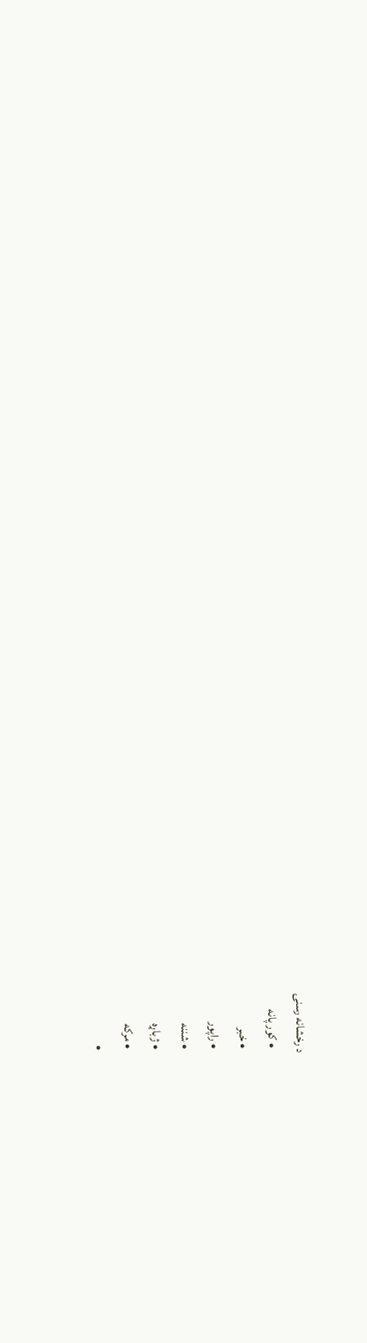د رخشانه رسنۍ
  • کور پانه
  • خبر
  • راپور
  • شننه
  • ژباړه
  • مرکه
  •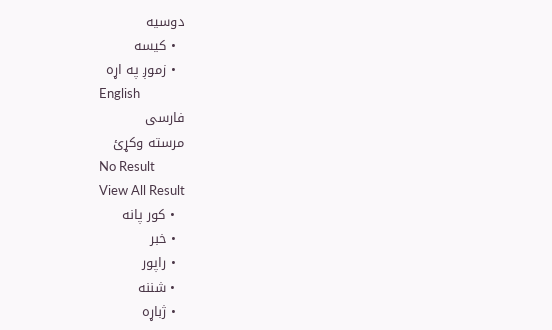دوسیه
  • کیسه
  • زموږ په اړه
English
فارسی
مرسته وکړئ
No Result
View All Result
  • کور پانه
  • خبر
  • راپور
  • شننه
  • ژباړه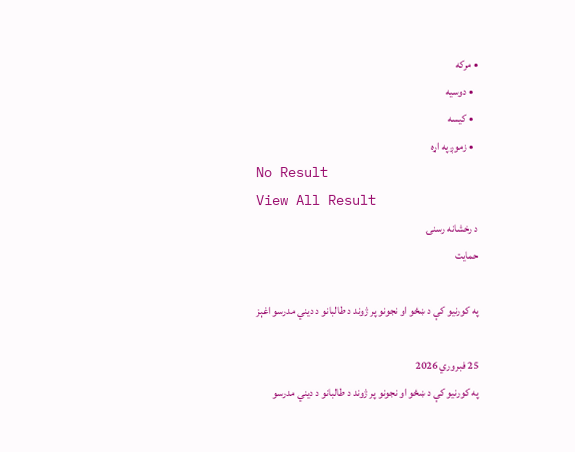• مرکه
  • دوسیه
  • کیسه
  • زموږ په اړه
No Result
View All Result
د رخشانه رسنۍ
حمایت

په کورنیو کې د ښځو او نجونو پر ژوند د طالبانو د دیني مدرسو اغېز

25 فبروري 2026
په کورنیو کې د ښځو او نجونو پر ژوند د طالبانو د دیني مدرسو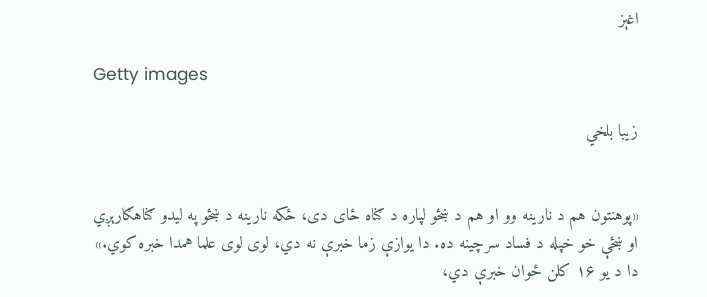اغېز

Getty images

زیبا بلخي


«پوهنتون هم د نارینه وو او هم د ښځو لپاره د ګناه ځای دی، ځکه نارینه د ښځو په لیدو ګناهګارېږي او ښځې خو خپله د فساد سرچینه ده. دا یوازې زما خبرې نه دي، لوی لوی علما همدا خبره کوي.» دا د یو ۱۶ کلن ځوان خبرې دي،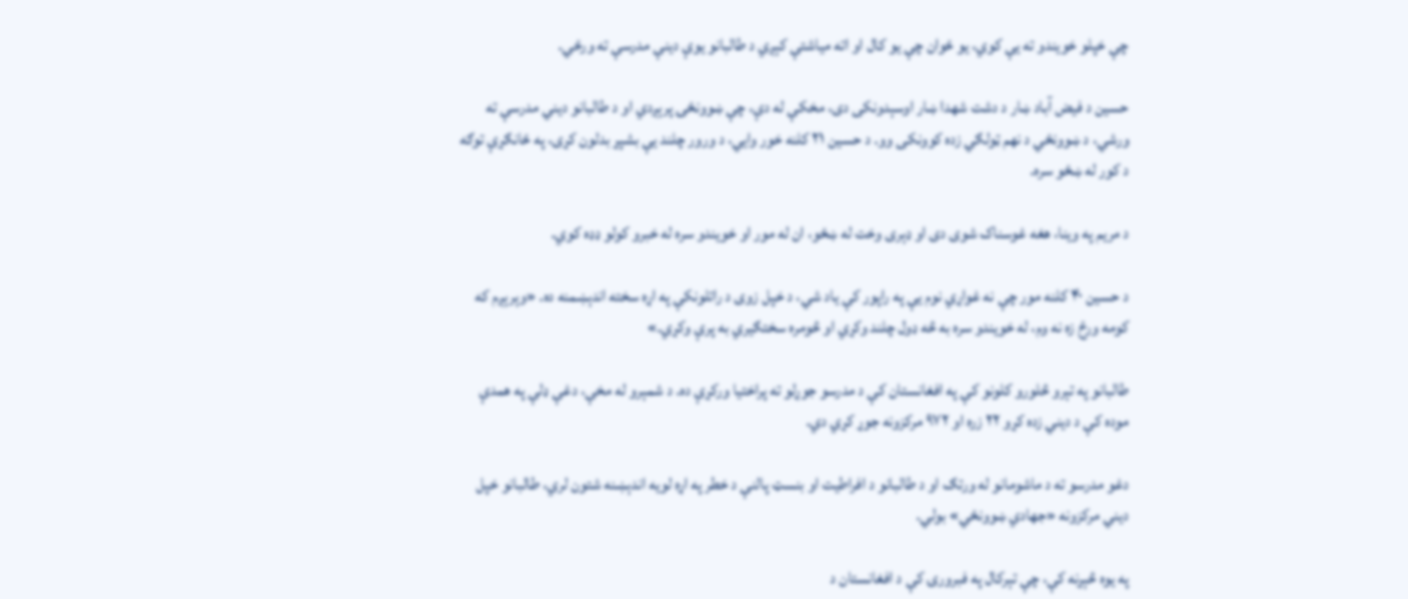چې خپلو خویندو ته یې کوي، یو ځوان چې یو کال او اته میاشتې کېږي د طالبانو یوې دینې مدرسې ته ورځي.

حسین د فیض آباد ښار د دشت شهدا ښار اوسېدونکی دی، مخکې له دې، چې ښوونځۍ پرېږدي او د طالبانو دیني مدرسې ته ورشي، د ښوونځي د نهم ټولګي زده کوونکی وو. د حسین ۲۱ کلنه خور وايي، د ورور چلند یې بشپړ بدلون کړی، په ځانګړې توګه د کور له ښځو سره.

د مریم په وینا، هغه غوسناک شوی دی او ډېری وخت له ښځو، ان له مور او خویندو سره له خبرو کولو ډډه کوي.

د حسین ۴۰ کلنه مور چې نه غواړي نوم یې په راپور کې یاد شي، د خپل زوی د راتلونکې په اړه سخته اندېښمنه ده. «وېرېږم که کومه ورځ زه نه وم، له خویندو سره به څه ډول چلند وکړي او څومره سختګیري به پرې وکړي.»

طالبانو په تېرو څلورو کلونو کې په افغانستان کې د مدرسو جوړلو ته پراختیا ورکړې ده. د شمېرو له مخې، دغې ډلې په همدې موده کې د دیني زده کړو ۲۲ زره او ۹۷۲ مرکزونه جوړ کړي دي.

دغو مدرسو ته د ماشومانو له ورتګ او د طالبانو د افراطیت او بنسټ پالنې د خطر په اړه لویه اندېښنه شتون لري، طالبانو خپل دیني مرکزونه «جهادي ښوونځي» بولي.

په یوه څېړنه کې، چې تېرکال په فبرورۍ کې د افغانستان د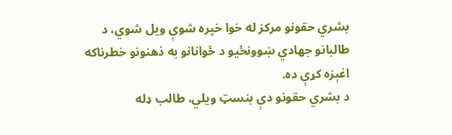بشري حقونو مرکز له خوا خپره شوې ویل شوي، د طالبانو جهادي ښوونځیو د ځوانانو به ذهنونو خطرناکه اغېزه کړې ده.
د بشري حقونو دې بنسټ ویلي، طالب ډله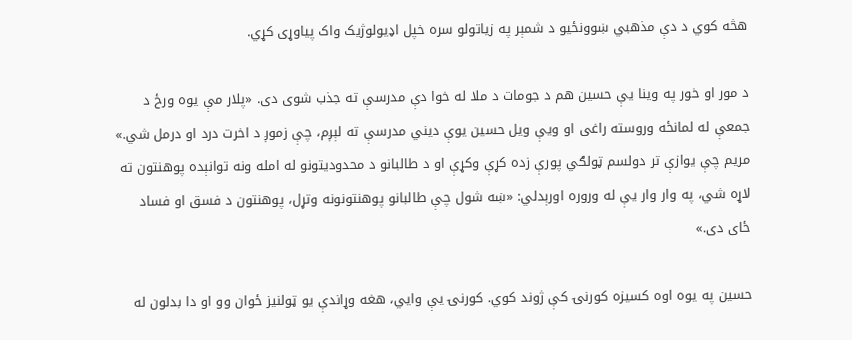هڅه کوي د دې مذهبي ښوونځیو د شمېر په زیاتولو سره خپل اډیولوژیک واک پیاوړی کړي.

د مور او خور په وینا یې حسین هم د جومات د ملا له خوا دې مدرسې ته جذب شوی دی. «پلار مې یوه ورځ د جمعې له لمانځه وروسته راغی او ویې ویل حسین یوې دیني مدرسې ته لېږم، چې زموږ د اخرت درد او درمل شي.»
مریم چې یوازې تر دولسم ټولګي پورې زده کړې وکړې او د طالبانو د محدودیتونو له امله ونه توانېده پوهنتون ته لاړه شي، په وار وار یې له وروره اورېدلي: «ښه شول چې طالبانو پوهنتونونه وتړل، پوهنتون د فسق او فساد ځای دی.»

حسین په یوه اوه کسیزه کورنۍ کې ژوند کوي. کورنۍ یې وايي، هغه وړاندې یو ټولنیز ځوان وو او دا بدلون له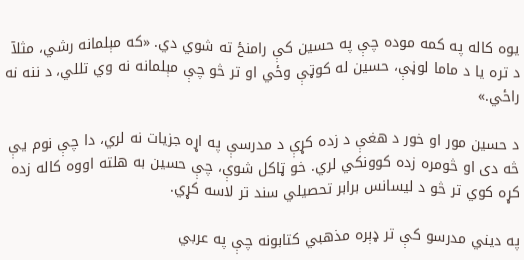یوه کاله په کمه موده چې په حسین کې رامنځ ته شوي دي. «که مېلمانه رشي، مثلآ د تره یا د ماما لوڼې، حسین له کوټې وځي او تر څو چې مېلمانه نه وي تللي، د ننه نه راځي.»

د حسین مور او خور د هغې د زده کړې د مدرسې په اړه جزیات نه لري، دا چې نوم یې څه دی او څومره زده کوونکي لري. خو ټاکل شوې، چې حسین به هلته اووه کاله زده کړه کوي تر څو د لیسانس برابر تحصیلي سند تر لاسه کړي.

په دیني مدرسو کې تر ډېره مذهبي کتابونه چې په عربي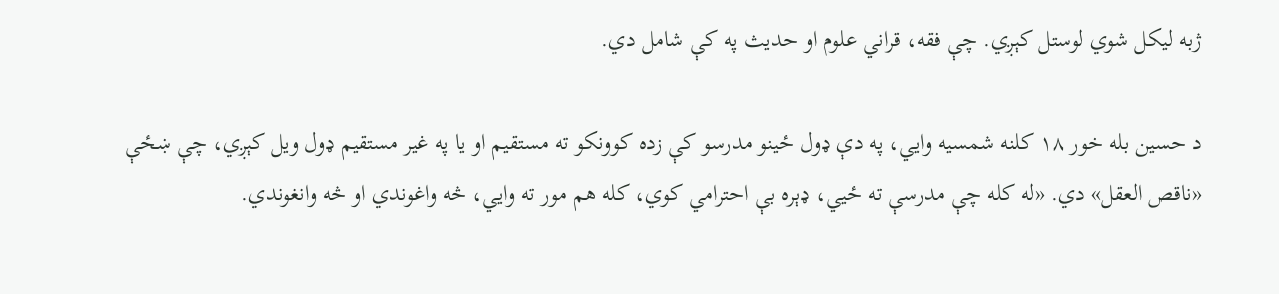ژبه لیکل شوي لوستل کېږي. چې فقه، قراني علوم او حدیث په کې شامل دي.

د حسین بله خور ۱۸ کلنه شمسیه وايي، په دې ډول ځینو مدرسو کې زده کوونکو ته مستقیم او یا په غیر مستقیم ډول ويل کېږي، چې ښځې «ناقص العقل» دي. «له کله چې مدرسې ته ځیي، ډېره بې احترامي کوي، کله هم مور ته وايي، څه واغوندي او څه وانغوندي.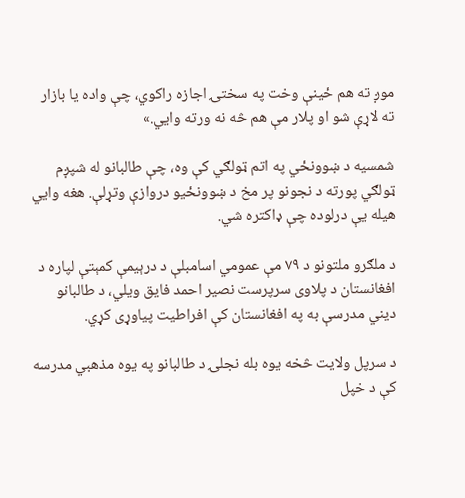موږ ته هم ځینې وخت په سختۍ اجازه راکوي، چې واده یا بازار ته لاړې شو او پلار مې هم څه نه ورته وايي.»

شمسیه د ښوونځي په اتم ټولګي کې وه، چې طالبانو له شپږم ټولګي پورته د نجونو پر مخ د ښوونځیو دروازې وتړلې. هغه وايي هیله یې درلوده چې ډاکتره شي.

د ملګرو ملتونو د ۷۹ مې عمومي اسامبلې د درېیمې کمېتې لپاره د افغانستان د پلاوی سرپرست نصیر احمد فایق ویلي، د طالبانو دیني مدرسې به په افغانستان کې افراطیت پیاوړی کړي.

د سرپل ولایت څخه یوه بله نجلۍ د طالبانو په یوه مذهبي مدرسه کې د خپل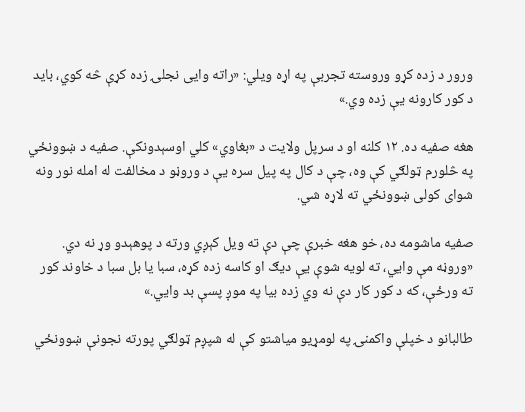ورور د زده کړو وروسته تجربې په اړه ویلي: «راته وایی نجلۍ زده کړې څه کوي، باید د کور کارونه یې زده وي.»

هغه صفیه ده. ۱۲ کلنه او د سرپل ولایت د «بغاوي» کلي اوسېدونکې. صفیه د ښوونځي په څلورم ټولګي کې وه، چې د کال په پیل سره یې د وروڼو د مخالفت له امله نور ونه شوای کولی ښوونځي ته لاړه شي.

صفیه ماشومه ده، خو هغه خبرې چې دې ته ویل کېږي ورته د پوهېدو وړ نه دي. «وروڼه مې وايي، ته لویه شوې یې دیګ او کاسه زده کړه، سبا یا بل سبا د خاوند کور ته ورځې، که د کور کار دې نه وي زده بیا په موږ پسې بد وايي.»

طالبانو د خپلې واکمنۍ په لومړیو میاشتو کې له شپږم ټولګي پورته نجونې ښوونځي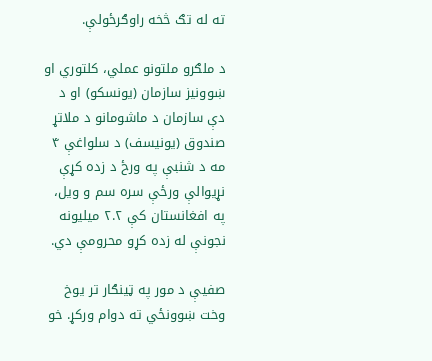ته له تګ څخه راوګرځولې.

د ملګرو ملتونو عملي، کلتوري او ښوونیز سازمان (یونسکو) او د دې سازمان د ماشومانو د ملاتړ صندوق (یونیسف) د سلواغې ۴ مه د شنبې په ورځ د زده کړې نړیوالې ورځې سره سم و ویل، په افغانستان کې ۲.۲ میلیونه نجونې له زده کړو محرومې دي.

صفیې د مور په ټينګار تر یوخ وخت ښوونځي ته دوام ورکړ. خو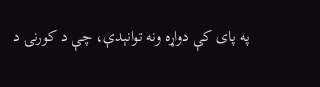په پای کې دواړه ونه توانېدې، چې د کورنۍ د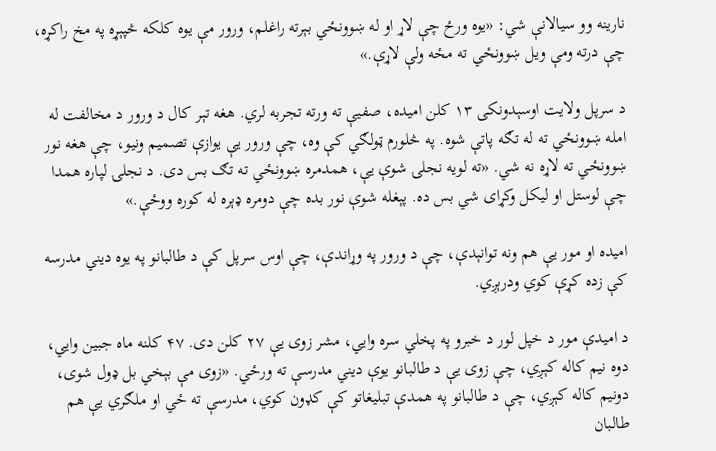نارینه وو سیالانې شي: «یوه ورځ چې لاړ او له ښوونځي بېرته راغلم، ورور مې یوه کلکه څپېړه په مخ راکړه، چې درته ومې ویل ښوونځي ته مځه ولې لاړې.»

د سرپل ولایت اوسېدونکی ۱۳ کلن امیده، صفیې ته ورته تجربه لري. هغه تېر کال د ورور د مخالفت له امله ښوونځي ته له تګه پاتې شوه. په څلورم ټولګي کې وه، چې ورور یې یوازې تصمیم ونیو، چې هغه نور ښوونځي ته لاړه نه شي. «ته لویه نجلۍ شوې یې، همدمره ښوونځي ته تګ بس دی. د نجلۍ لپاره همدا چې لوستل او لیکل وکړای شي بس ده. پېغله شوې نور بده چې دومره ډېره له کوره ووځې.»

امیده او مور یې هم ونه توانېدې، چې د ورور په وړاندې، چې اوس سرپل کې د طالبانو په یوه دیني مدرسه کې زده کړې کوي ودرېږي.

د امیدې مور د خپل لور د خبرو په پخلي سره وايي، مشر زوی یې ۲۷ کلن دی. ۴۷ کلنه ماه جبین وايي، دوه نیم کاله کېږي، چې زوی یې د طالبانو یوې دیني مدرسې ته ورځي. «زوی مې بېخي بل ډول شوی، دونیم کاله کېږي، چې د طالبانو په همدې تبلیغاتو کې کډون کوي، مدرسې ته ځي او ملګري یې هم طالبان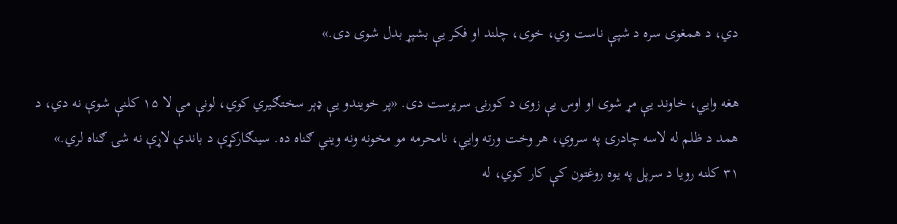دي، د همغوی سره د شپې ناست وي، خوی، چلند او فکر یې بشپړ بدل شوی دی.»

هغه وايي، خاوند یې مړ شوی او اوس یې زوی د کورنۍ سرپرست دی. «پر خویندو یې ډېر سختګیري کوي، لونې مې لا ۱۵ کلنې شوې نه دي، د همد د ظلم له لاسه چادرۍ په سروي، هر وخت ورته وايي، نامحرمه مو مخونه ونه ویني ګناه ده. سینګارکړې د باندې لاړې نه شۍ ګناه لري.»
۳۱ کلنه رویا د سرپل په یوه روغتون کې کار کوي، له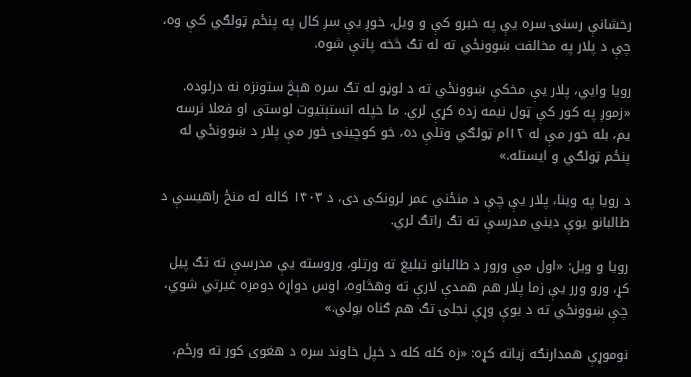رخشانې رسنۍ سره یې په خبرو کې و ویل، خوږ یې سږ کال په پنځم ټولګي کې وه، چې د پلار په مخالفت ښوونځي ته له تګ څخه پاتې شوه.

رویا وايي، پلار یې مخکې ښوونځي ته د لوڼو له تګ سره هېڅ ستونزه نه درلوده. «زموږ په کور کې ټول نیمه زده کړې لري. ما خپله انستېتیوت لوستی او فعلا نرسه یم، بله خور مې له ۱۲ام ټولګي وتلې ده، خو کوچینۍ خور مې پلار د ښوونځي له پنځم ټولګي و ایستله.»

د رویا په وینا، پلار یې چې د منځني عمر لرونکی دی، د ۱۴۰۳ کاله له منځ راهیسې د طالبانو یوې دیني مدرسې ته تګ راتګ لري.

رویا و ویل: «اول مې ورور د طالبانو تبلیغ ته ورتلو، وروسته یې مدرسې ته تګ پیل کړ، ورو ورر یې زما پلار هم همدې لارې ته وهڅاوه، اوس دواړه دومره غیرتي شوي، چې ښوونځي ته د یوې وړې نجلۍ تګ هم ګناه بولي.»

نوموړې همدارنګه زیاته کړه: «زه کله کله د خپل خاوند سره د هغوی کور ته ورځم،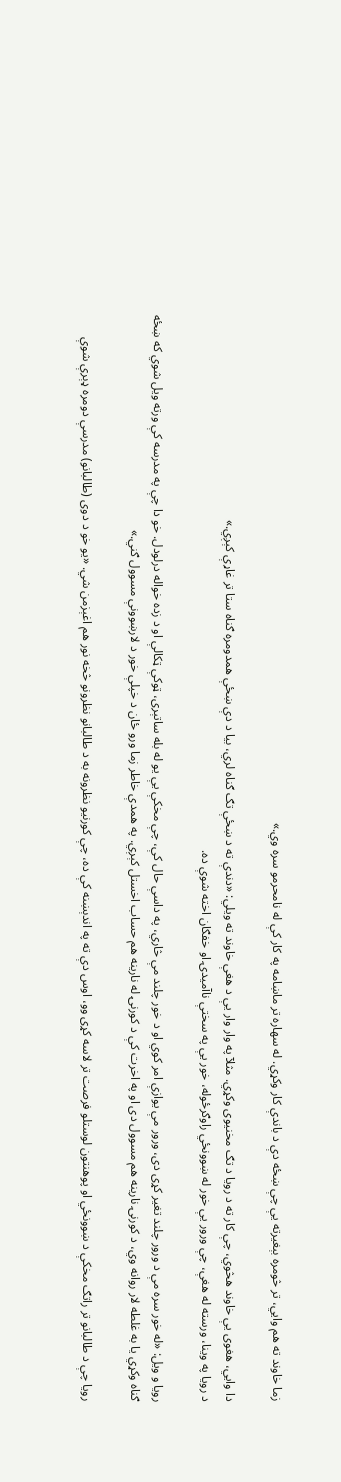زما خاوند ته هم وايي، تر څومره بېغیرته یې چې ښځه دې د باندې کار وکړي. له سهاره تر ماښامه په کار کې له نامحرمو سره وي.»

دا وايي، هغوی یې خاوند هڅوي، چې کار ته د رویا د تګ مخنیوی وکړي. مثلآ په وار وار یې د هغې خاوند ته ویلي: «دندې ته د ښځې تګ ګناه لري، بیا د دې ښځې همدومره ګناه ستا تر غاړې کېږي.»
د رویا په وینا، ورسته له هغې، چې ورور یې خور له ښوونځي راوګرځوله، خور یې په سختې ناآمیدۍ او خفګان اخته شوې ده.

رویا و ویل: «له خور سره مې د ورور چلند تغیر کړی دی، ورور مې یوازې امر کوي او د خور چلند مې څاري، په داسې حال کې، چې مخکې یې یو له بله ساتېری، ټوکې ټکالې او د زده خواله درلودل. خو دا چې په مدرسه کې ورته ویل شوي که ښځه ګناه وکړي یا به غلطه لار روانه وي، د کورنۍ نارینه هم مسوول دی او په اخرت کې د کورنۍ له نارینه هم حساب اخستل کېږي. په همدې خاطر زما ورو ځان د خپلې خور د لارښوونې مسوول ګني.»

رویا چې د طالبانو تر راتګ مخکې د ښوونځي او پوهنتون لوستلو فرصت تر لاسه کړی وو، اوس دې ته په اندېښنه کې ده، چې کورنیو نظرونه به د طالبانو نظرونو څخه نور هم اغېزمن شي. «یو خو د دوی (طالبانو) مدرسې دومره ډېرې شوې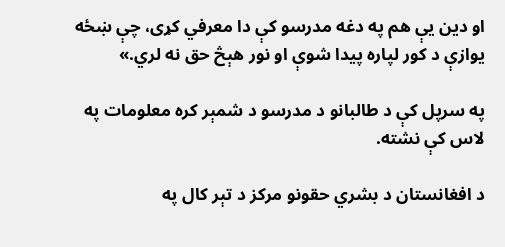او دین یې هم په دغه مدرسو کې دا معرفي کړی، چې ښځه یوازې د کور لپاره پیدا شوې او نور هېڅ حق نه لري.»

په سرپل کې د طالبانو د مدرسو د شمېر کره معلومات په لاس کې نشته.

د افغانستان د بشري حقونو مرکز د تېر کال په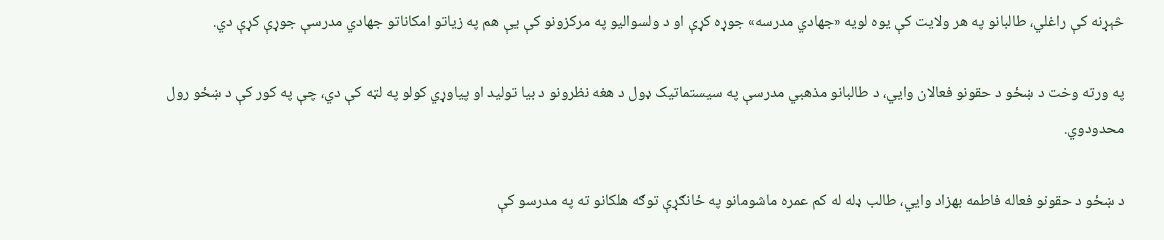څېړنه کې راغلي، طالبانو په هر ولایت کې یوه لویه «جهادي مدرسه» جوړه کړې او د ولسوالیو په مرکزونو کې یې هم په زیاتو امکاناتو جهادي مدرسې جوړې کړې دي.

په ورته وخت د ښځو د حقونو فعالان وايي، د طالبانو مذهبي مدرسې په سیستماتیک ډول د هغه نظرونو د بیا تولید او پیاوړي کولو په لټه کې دي، چې په کور کې د ښځو رول محدودوي.

د ښځو د حقونو فعاله فاطمه بهزاد وايي، طالب ډله له کم عمره ماشومانو په ځانګړې توګه هلکانو ته په مدرسو کې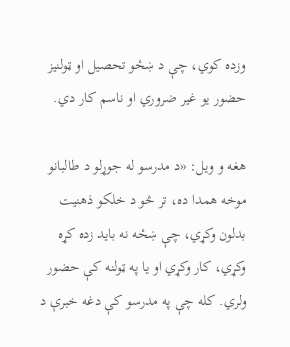وزده کوي، چې د ښځو تحصیل او ټولنیز حضور یو غیر ضروري او ناسم کار دي.

هغه و ویل: «د مدرسو له جوړلو د طالبانو موخه همدا ده، تر څو د خلکو ذهنیت بدلون وکړي، چې ښځه نه باید زده کړه وکړي، کار وکړي او یا په ټولنه کې حضور ولري. کله چې په مدرسو کې دغه خبرې د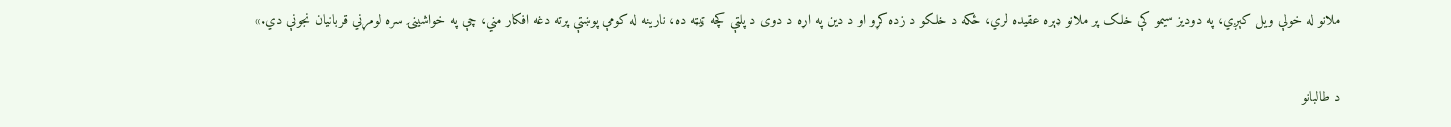ملانو له خولې ویل کېږي، په دودیز سیمو کې خلک پر ملانو ډېره عقیده لري، ځکه د خلکو د زده کړو او د دین په اړه د دوی د پلټې کچه ټیټه ده، نارینه له کومې پوښتې پرته دغه افکار مني، چې په خواشینۍ سره لومړني قربانیان نجونې دي.»

د طالبانو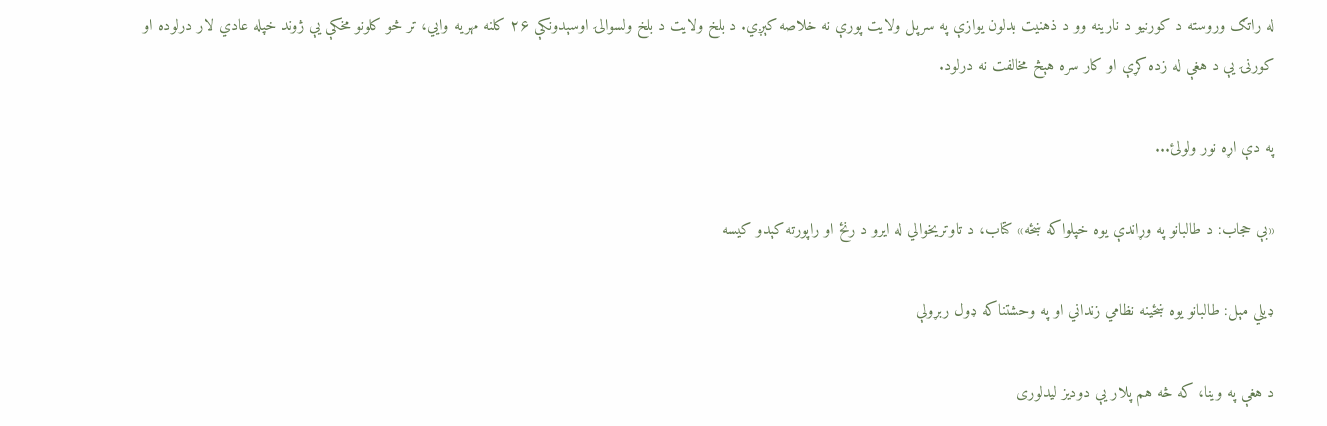له راتګ وروسته د کورنیو د نارینه وو د ذهنیت بدلون یوازې په سرپل ولایت پورې نه خلاصه کېږي. د بلخ ولایت د بلخ ولسوالۍ اوسېدونکې ۲۶ کلنه مهریه وايي، تر څو کلونو مخکې یې ژوند خپله عادي لار درلوده او کورنۍ یې د هغې له زده کړې او کار سره هېڅ مخالفت نه درلود.

په دې اړه نور ولولئ...

«بې حجاب: د طالبانو په وړاندې یوه خپلواکه ښځه» کتاب، د تاوتریخوالي له ایرو د رنځ او راپورته کېدو کیسه

ډیلي مېل: طالبانو یوه ښځینه نظامي زنداني او په وحشتناکه ډول ربړولې

د هغې په وینا، که څه هم پلار یې دودیز لیدلوری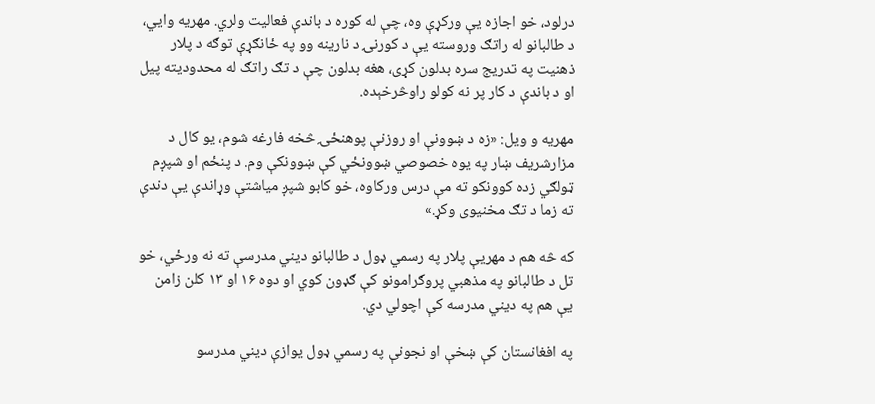درلود، خو اجازه یې ورکړې وه، چې له کوره د باندې فعالیت ولري. مهریه وايي، د طالبانو له راتګ وروسته یې د کورنۍ د نارینه وو په ځانګړې توګه د پلار ذهنیت په تدریج سره بدلون کړی، هغه بدلون چې د تګ راتګ له محدودیته پیل او د باندې د کار پر نه کولو راوڅرخېده.

مهریه و ویل: «زه د ښوونې او روزنې پوهنځۍ څخه فارغه شوم، یو کال د مزارشریف ښار په یوه خصوصي ښوونځي کې ښوونکې وم. د پنځم او شپږم ټولګي زده کوونکو ته مې درس ورکاوه، خو کابو شپږ میاشتې وړاندې یې دندې ته زما د تګ مخنیوی وکړ.»

که څه هم د مهریې پلار په رسمي ډول د طالبانو دیني مدرسې ته نه ورځي، خو تل د طالبانو په مذهبي پروګرامونو کې ګډون کوي او دوه ۱۶ او ۱۳ کلن زامن یې هم په دیني مدرسه کې اچولي دي.

په افغانستان کې ښخې او نجونې په رسمي ډول یوازې دیني مدرسو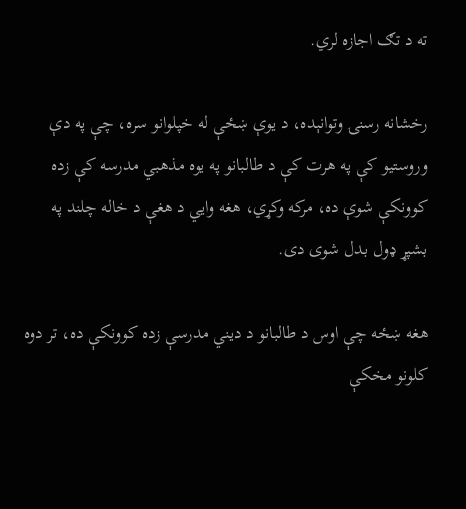ته د تګ اجازه لري.

رخشانه رسنۍ وتوانېده، د یوې ښځې له خپلوانو سره، چې په دې وروستیو کې په هرت کې د طالبانو په یوه مذهبي مدرسه کې زده کوونکې شوې ده، مرکه وکړي، هغه وايي د هغې د خاله چلند په بشپړ ډول بدل شوی دی.

هغه ښځه چې اوس د طالبانو د دیني مدرسې زده کوونکې ده، تر دوه کلونو مخکې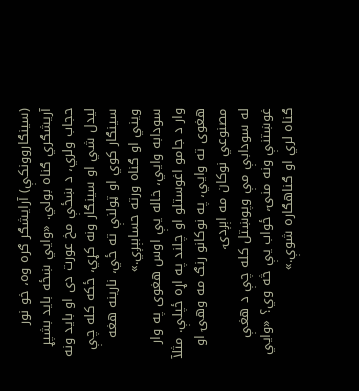(سینګاروونکې) آرایشګر ګره وه، خو نور آریشګري ګناه بولي. «وايي ښځه باید بشپړ حجاب ولري، د ښځې مخ عورت دی او باید ونه لیدل شي او سینګار ونه کړي، ځکه کله چې سینګار کوي او ټولنې ته ځي، نارینه هغه ویني او ګناه ورته حسابېږي.»
سودابه وايي، خاله یې اوس هغوی په وار وار د جامو اغوستلو او چلند په اړه ځپلې. مثلآ هغوی ته وايي، په نوکانو رنګ مه وهۍ او مصنوعي نوکان مه اېږدۍ.
له سودابې مې وپوښتل کله چې د هغې غوښتنې ونه منۍ، ځواب یې څه وي؟ «وايي ګناه لري او ګناهګاره شوې.»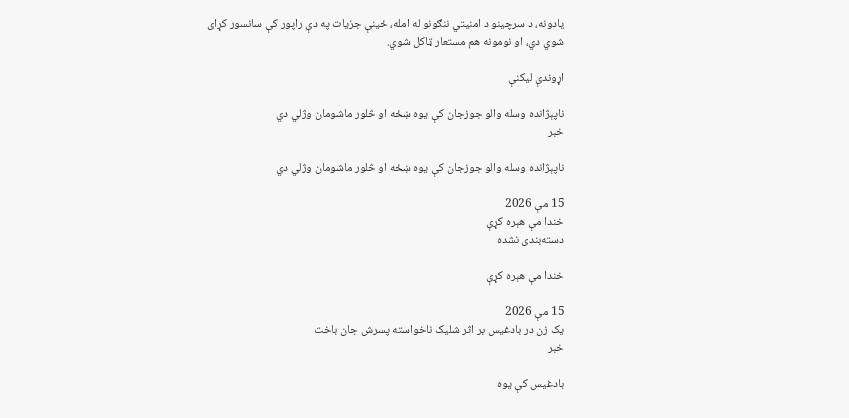یادونه، د سرچینو د امنیتي ننګونو له امله، ځینې جزیات په دې راپور کې سانسور کړای شوي دي، او نومونه هم مستعار ټاکل شوي.

اړوندې لیکنې

ناپېژانده وسله والو جوزجان کې یوه ښځه او څلور ماشومان وژلي دي
خبر

ناپېژانده وسله والو جوزجان کې یوه ښځه او څلور ماشومان وژلي دي

15 مې 2026
خندا مې هېره کړې
دسته‌بندی نشده

خندا مې هېره کړې

15 مې 2026
یک زن در بادغیس بر اثر شلیک ناخواسته پسرش جان باخت
خبر

بادغیس کې یوه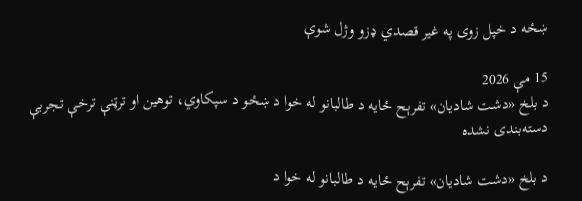ښځه د خپل زوی په غیر قصدي ډزو وژل شوې

15 مې 2026
د بلخ «دشت شادیان» تفرېح ځایه د طالبانو له خوا د ښځو د سپکاوي، توهین او ترټنې ترخې تجربې
دسته‌بندی نشده

د بلخ «دشت شادیان» تفرېح ځایه د طالبانو له خوا د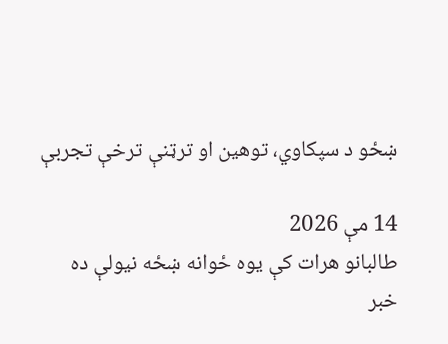ښځو د سپکاوي، توهین او ترټنې ترخې تجربې

14 مې 2026
طالبانو هرات کې یوه ځوانه ښځه نیولې ده
خبر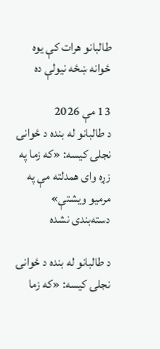طالبانو هرات کې یوه ځوانه ښځه نیولې ده

13 مې 2026
د طالبانو له بنده د ځوانۍ نجلۍ کیسه: «که زما په زړه وای همدلته مې په مرمیو ویشتې»
دسته‌بندی نشده

د طالبانو له بنده د ځوانۍ نجلۍ کیسه: «که زما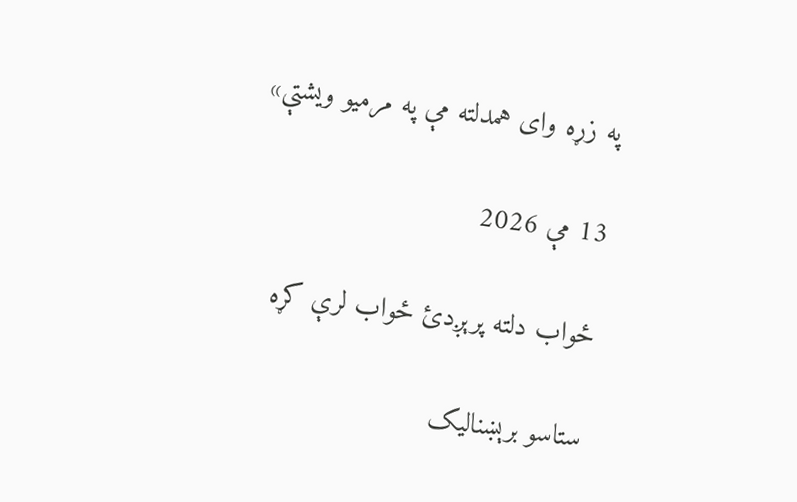په زړه وای همدلته مې په مرمیو ویشتې»

13 مې 2026

ځواب دلته پرېږدئ ځواب لرې کړه

ستاسو برېښناليک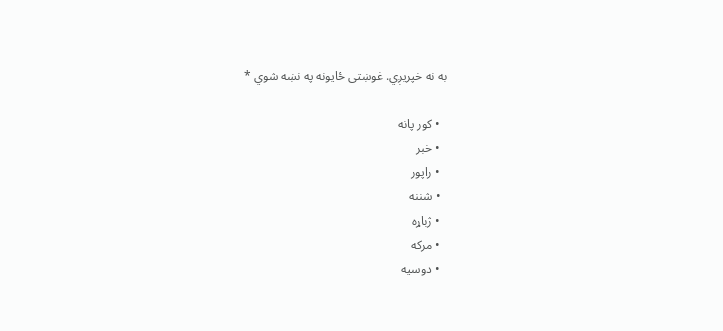به نه خپريږي. غوښتى ځایونه په نښه شوي *

  • کور پانه
  • خبر
  • راپور
  • شننه
  • ژباړه
  • مرکه
  • دوسیه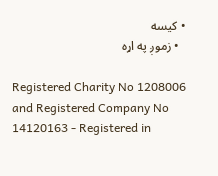• کیسه
  • زموږ په اړه

Registered Charity No 1208006 and Registered Company No 14120163 - Registered in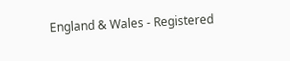England & Wales - Registered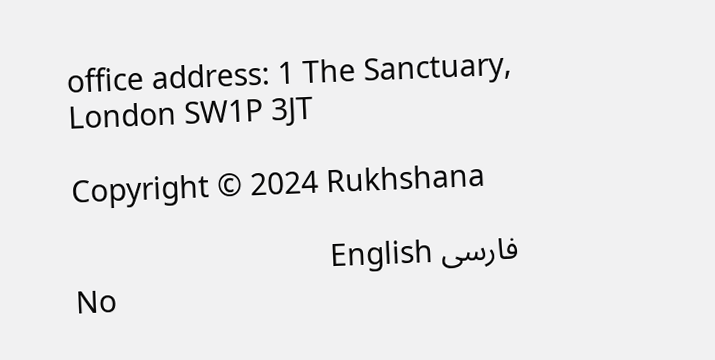office address: 1 The Sanctuary, London SW1P 3JT

Copyright © 2024 Rukhshana

فارسی English
No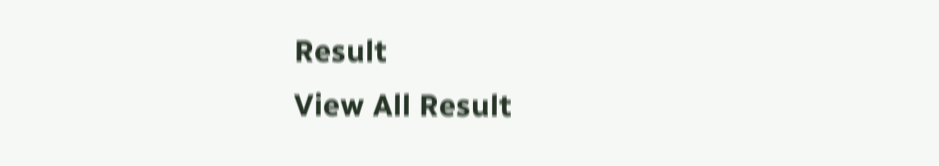Result
View All Result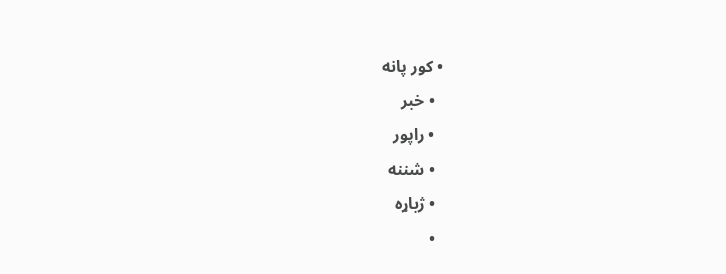• کور پانه
  • خبر
  • راپور
  • شننه
  • ژباړه
  •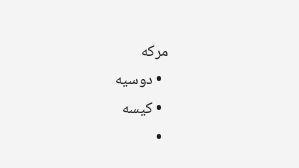مرکه
  • دوسیه
  • کیسه
  •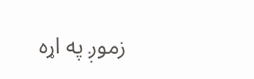زموږ په اړه